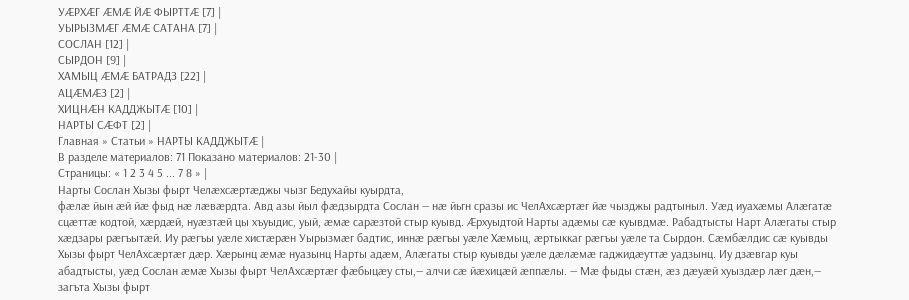УÆРХÆГ ÆМÆ ЙÆ ФЫРТТÆ [7] |
УЫРЫЗМÆГ ÆМÆ САТАНА [7] |
СОСЛАН [12] |
СЫРДОН [9] |
ХАМЫЦ ÆМÆ БАТРАДЗ [22] |
АЦÆМÆЗ [2] |
ХИЦНÆН КАДДЖЫТÆ [10] |
НАРТЫ СÆФT [2] |
Главная » Статьи » НАРТЫ КАДДЖЫТÆ |
В разделе материалов: 71 Показано материалов: 21-30 |
Страницы: « 1 2 3 4 5 ... 7 8 » |
Нарты Сослан Хызы фырт Челæхсæртæджы чызг Бедухайы куырдта,
фæлæ йын æй йæ фыд нæ лæвæрдта. Авд азы йыл фæдзырдта Сослан — нæ йьгн сразы ис ЧелАхсæртæг йæ чызджы радтыныл. Уæд иуахæмы Алæгатæ сцæттæ кодтой, хæрдæй, нуæзтæй цы хъуыдис, уый, æмæ сарæзтой стыр куывд. Æрхуыдтой Нарты адæмы сæ куывдмæ. Рабадтысты Нарт Алæгаты стыр хæдзары рæгъытæй. Иу рæгъы уæле хистæрæн Уырызмæг бадтис, иннæ рæгъы уæле Хæмыц, æртыккаг рæгъы уæле та Сырдон. Сæмбæлдис сæ куывды Хызы фырт ЧелАхсæртæг дæр. Хæрынц æмæ нуазынц Нарты адæм, Алæгаты стыр куывды уæле дæлæмæ гаджидæуттæ уадзынц. Иу дзæвгар куы абадтысты, уæд Сослан æмæ Хызы фырт ЧелАхсæртæг фæбыцæу сты,— алчи сæ йæхицæй æппæлы. — Мæ фыды стæн, æз дæуæй хуыздæр лæг дæн,— загъта Хызы фырт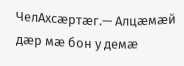ЧелАхсæртæг.— Алцæмæй дæр мæ бон у демæ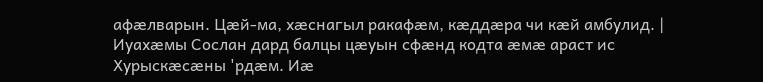афæлварын. Цæй-ма, хæснагыл ракафæм, кæддæра чи кæй амбулид. |
Иуахæмы Сослан дард балцы цæуын сфæнд кодта æмæ араст ис
Хурыскæсæны 'рдæм. Иæ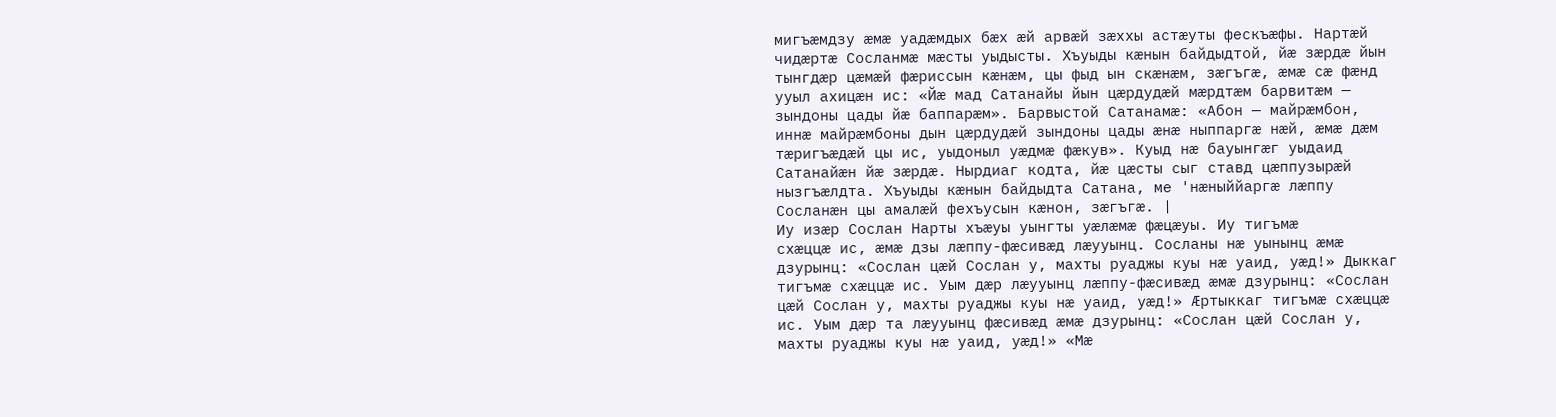мигъæмдзу æмæ уадæмдых бæх æй арвæй зæххы астæуты фескъæфы. Нартæй чидæртæ Сосланмæ мæсты уыдысты. Хъуыды кæнын байдыдтой, йæ зæрдæ йын тынгдæр цæмæй фæриссын кæнæм, цы фыд ын скæнæм, зæгъгæ, æмæ сæ фæнд ууыл ахицæн ис: «Йæ мад Сатанайы йын цæрдудæй мæрдтæм барвитæм — зындоны цады йæ баппарæм». Барвыстой Сатанамæ: «Абон — майрæмбон, иннæ майрæмбоны дын цæрдудæй зындоны цады æнæ ныппаргæ нæй, æмæ дæм тæригъæдæй цы ис, уыдоныл уæдмæ фæкув». Куыд нæ бауынгæг уыдаид Сатанайæн йæ зæрдæ. Нырдиаг кодта, йæ цæсты сыг ставд цæппузырæй нызгъæлдта. Хъуыды кæнын байдыдта Сатана, ме 'нæныййаргæ лæппу Сосланæн цы амалæй фехъусын кæнон, зæгъгæ. |
Иу изæр Сослан Нарты хъæуы уынгты уæлæмæ фæцæуы. Иу тигъмæ
схæццæ ис, æмæ дзы лæппу-фæсивæд лæууынц. Сосланы нæ уынынц æмæ дзурынц: «Сослан цæй Сослан у, махты руаджы куы нæ уаид, уæд!» Дыккаг тигъмæ схæццæ ис. Уым дæр лæууынц лæппу-фæсивæд æмæ дзурынц: «Сослан цæй Сослан у, махты руаджы куы нæ уаид, уæд!» Æртыккаг тигъмæ схæццæ ис. Уым дæр та лæууынц фæсивæд æмæ дзурынц: «Сослан цæй Сослан у, махты руаджы куы нæ уаид, уæд!» «Мæ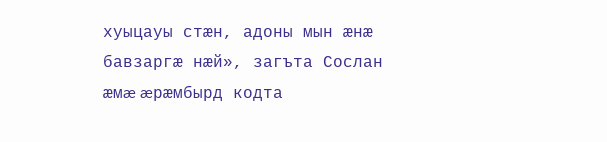хуыцауы стæн, адоны мын æнæ бавзаргæ нæй», загъта Сослан æмæ æрæмбырд кодта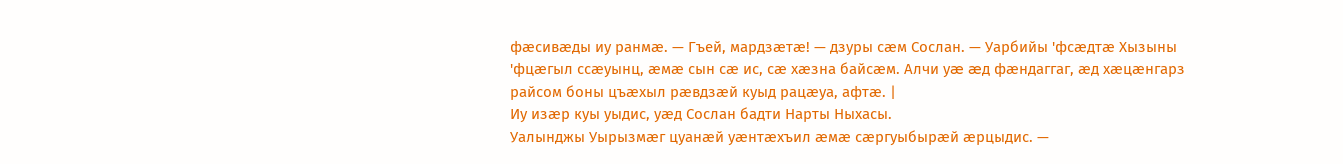фæсивæды иу ранмæ. — Гъей, мардзæтæ! — дзуры сæм Сослан. — Уарбийы 'фсæдтæ Хызыны 'фцæгыл ссæуынц, æмæ сын сæ ис, сæ хæзна байсæм. Алчи уæ æд фæндаггаг, æд хæцæнгарз райсом боны цъæхыл рæвдзæй куыд рацæуа, афтæ. |
Иу изæр куы уыдис, уæд Сослан бадти Нарты Ныхасы.
Уалынджы Уырызмæг цуанæй уæнтæхъил æмæ сæргуыбырæй æрцыдис. —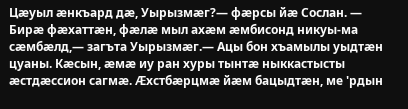Цæуыл æнкъард дæ, Уырызмæг?— фæрсы йæ Сослан. — Бирæ фæхаттæн, фæлæ мыл ахæм æмбисонд никуы-ма сæмбæлд,— загъта Уырызмæг.— Ацы бон хъамылы уыдтæн цуаны. Кæсын, æмæ иу ран хуры тынтæ ныккастысты æстдæссион сагмæ. Æхстбæрцмæ йæм бацыдтæн, ме 'рдын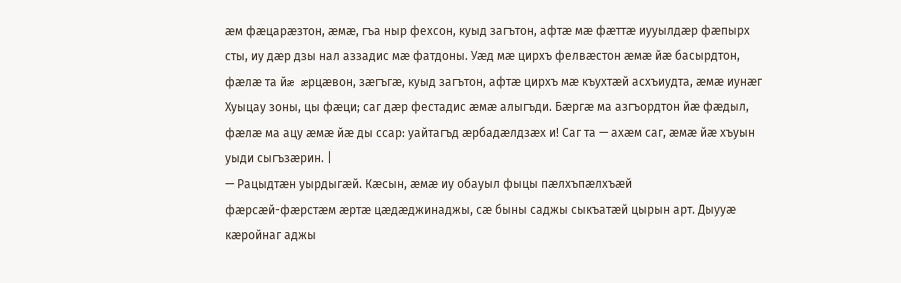æм фæцарæзтон, æмæ, гъа ныр фехсон, куыд загътон, афтæ мæ фæттæ иууылдæр фæпырх сты, иу дæр дзы нал аззадис мæ фатдоны. Уæд мæ цирхъ фелвæстон æмæ йæ басырдтон, фæлæ та йæ æрцæвон, зæгъгæ, куыд загътон, афтæ цирхъ мæ къухтæй асхъиудта, æмæ иунæг Хуыцау зоны, цы фæци; саг дæр фестадис æмæ алыгъди. Бæргæ ма азгъордтон йæ фæдыл, фæлæ ма ацу æмæ йæ ды ссар: уайтагъд æрбадæлдзæх и! Саг та — ахæм саг, æмæ йæ хъуын уыди сыгъзæрин. |
— Рацыдтæн уырдыгæй. Кæсын, æмæ иу обауыл фыцы пæлхъпæлхъæй
фæрсæй-фæрстæм æртæ цæдæджинаджы, сæ быны саджы сыкъатæй цырын арт. Дыууæ кæройнаг аджы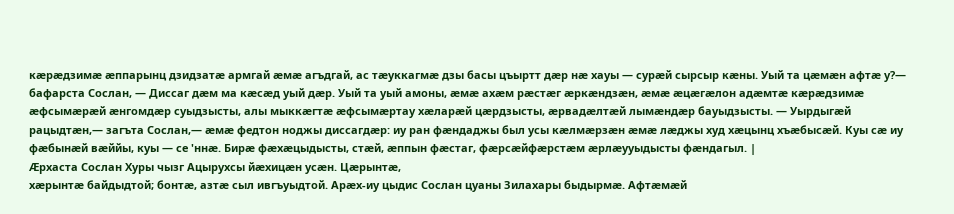кæрæдзимæ æппарынц дзидзатæ армгай æмæ агъдгай, ас тæуккагмæ дзы басы цъыртт дæр нæ хауы — сурæй сырсыр кæны. Уый та цæмæн афтæ у?— бафарста Сослан, — Диссаг дæм ма кæсæд уый дæр. Уый та уый амоны, æмæ ахæм рæстæг æркæндзæн, æмæ æцæгæлон адæмтæ кæрæдзимæ æфсымæрæй æнгомдæр суыдзысты, алы мыккæгтæ æфсымæртау хæларæй цæрдзысты, æрвадæлтæй лымæндæр бауыдзысты. — Уырдыгæй рацыдтæн,— загъта Сослан,— æмæ федтон ноджы диссагдæр: иу ран фæндаджы был усы кæлмæрзæн æмæ лæджы худ хæцынц хъæбысæй. Куы сæ иу фæбынæй вæййы, куы — се 'ннæ. Бирæ фæхæцыдысты, стæй, æппын фæстаг, фæрсæйфæрстæм æрлæууыдысты фæндагыл. |
Æрхаста Сослан Хуры чызг Ацырухсы йæхицæн усæн. Цæрынтæ,
хæрынтæ байдыдтой; бонтæ, азтæ сыл ивгъуыдтой. Арæх-иу цыдис Сослан цуаны Зилахары быдырмæ. Афтæмæй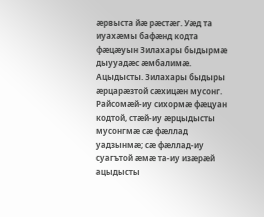æрвыста йæ рæстæг. Уæд та иуахæмы бафæнд кодта фæцæуын Зилахары быдырмæ дыууадæс æмбалимæ. Ацыдысты. Зилахары быдыры æрцарæзтой сæхицæн мусонг. Райсомæй-иу сихормæ фæцуан кодтой, стæй-иу æрцыдысты мусонгмæ сæ фæллад уадзынмæ; сæ фæллад-иу суагътой æмæ та-иу изæрæй ацыдысты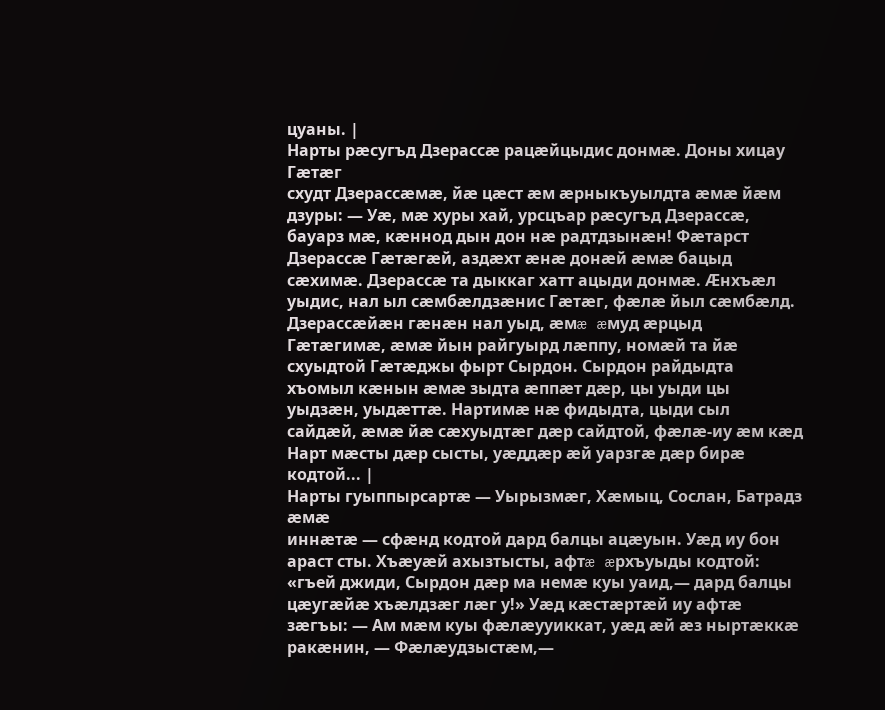цуаны. |
Нарты рæсугъд Дзерассæ рацæйцыдис донмæ. Доны хицау Гæтæг
схудт Дзерассæмæ, йæ цæст æм æрныкъуылдта æмæ йæм дзуры: — Уæ, мæ хуры хай, урсцъар рæсугъд Дзерассæ, бауарз мæ, кæннод дын дон нæ радтдзынæн! Фæтарст Дзерассæ Гæтæгæй, аздæхт æнæ донæй æмæ бацыд сæхимæ. Дзерассæ та дыккаг хатт ацыди донмæ. Æнхъæл уыдис, нал ыл сæмбæлдзæнис Гæтæг, фæлæ йыл сæмбæлд. Дзерассæйæн гæнæн нал уыд, æмæ æмуд æрцыд Гæтæгимæ, æмæ йын райгуырд лæппу, номæй та йæ схуыдтой Гæтæджы фырт Сырдон. Сырдон райдыдта хъомыл кæнын æмæ зыдта æппæт дæр, цы уыди цы уыдзæн, уыдæттæ. Нартимæ нæ фидыдта, цыди сыл сайдæй, æмæ йæ сæхуыдтæг дæр сайдтой, фæлæ-иу æм кæд Нарт мæсты дæр сысты, уæддæр æй уарзгæ дæр бирæ кодтой... |
Нарты гуыппырсартæ — Уырызмæг, Хæмыц, Сослан, Батрадз æмæ
иннæтæ — сфæнд кодтой дард балцы ацæуын. Уæд иу бон араст сты. Хъæуæй ахызтысты, афтæ æрхъуыды кодтой: «гъей джиди, Сырдон дæр ма немæ куы уаид,— дард балцы цæугæйæ хъæлдзæг лæг у!» Уæд кæстæртæй иу афтæ зæгъы: — Ам мæм куы фæлæууиккат, уæд æй æз ныртæккæ ракæнин, — Фæлæудзыстæм,—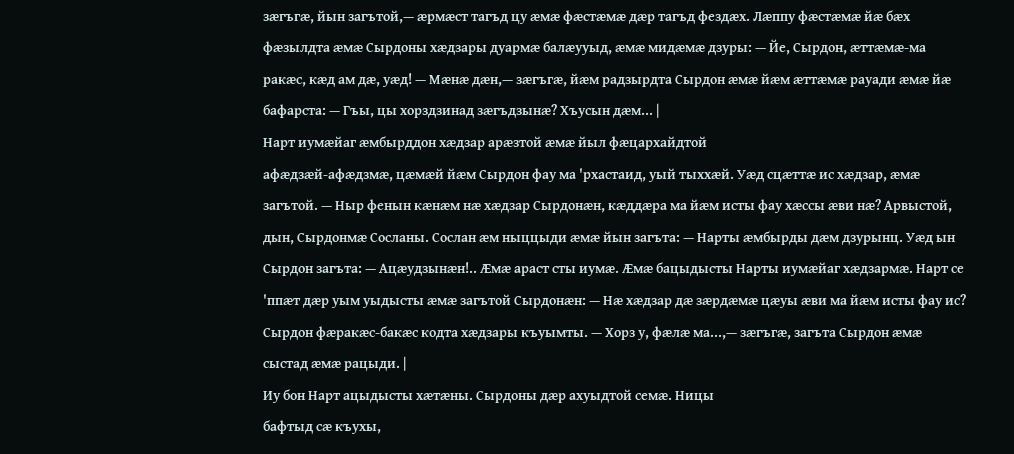зæгъгæ, йын загътой,— æрмæст тагъд цу æмæ фæстæмæ дæр тагъд фездæх. Лæппу фæстæмæ йæ бæх фæзылдта æмæ Сырдоны хæдзары дуармæ балæууыд, æмæ мидæмæ дзуры: — Йе, Сырдон, æттæмæ-ма ракæс, кæд ам дæ, уæд! — Мæнæ дæн,— зæгъгæ, йæм радзырдта Сырдон æмæ йæм æттæмæ рауади æмæ йæ бафарста: — Гъы, цы хорздзинад зæгъдзынæ? Хъусын дæм... |
Нарт иумæйаг æмбырддон хæдзар арæзтой æмæ йыл фæцархайдтой
афæдзæй-афæдзмæ, цæмæй йæм Сырдон фау ма 'рхастаид, уый тыххæй. Уæд сцæттæ ис хæдзар, æмæ загътой. — Ныр фенын кæнæм нæ хæдзар Сырдонæн, кæддæра ма йæм исты фау хæссы æви нæ? Арвыстой, дын, Сырдонмæ Сосланы. Сослан æм ныццыди æмæ йын загъта: — Нарты æмбырды дæм дзурынц. Уæд ын Сырдон загъта: — Ацæудзынæн!.. Æмæ араст сты иумæ. Æмæ бацыдысты Нарты иумæйаг хæдзармæ. Нарт се 'ппæт дæр уым уыдысты æмæ загътой Сырдонæн: — Нæ хæдзар дæ зæрдæмæ цæуы æви ма йæм исты фау ис? Сырдон фæракæс-бакæс кодта хæдзары къуымты. — Хорз у, фæлæ ма...,— зæгъгæ, загъта Сырдон æмæ сыстад æмæ рацыди. |
Иу бон Нарт ацыдысты хæтæны. Сырдоны дæр ахуыдтой семæ. Ницы
бафтыд сæ къухы,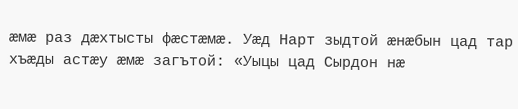æмæ раз дæхтысты фæстæмæ. Уæд Нарт зыдтой æнæбын цад тар хъæды астæу æмæ загътой: «Уыцы цад Сырдон нæ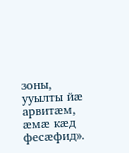зоны, ууылты йæ арвитæм, æмæ кæд фесæфид».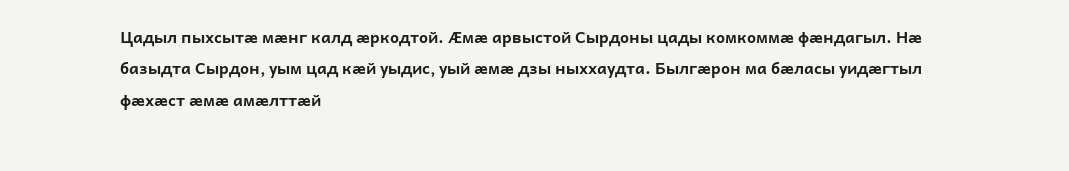Цадыл пыхсытæ мæнг калд æркодтой. Æмæ арвыстой Сырдоны цады комкоммæ фæндагыл. Нæ базыдта Сырдон, уым цад кæй уыдис, уый æмæ дзы ныххаудта. Былгæрон ма бæласы уидæгтыл фæхæст æмæ амæлттæй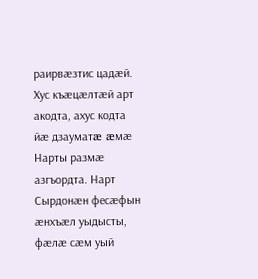раирвæзтис цадæй. Хус къæцæлтæй арт акодта, ахус кодта йæ дзауматæ æмæ Нарты размæ азгъордта. Нарт Сырдонæн фесæфын æнхъæл уыдысты, фæлæ сæм уый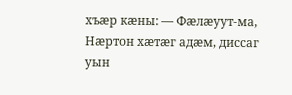хъæр кæны: — Фæлæуут-ма, Нæртон хæтæг адæм, диссаг уын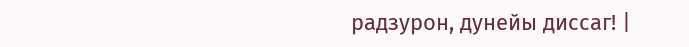радзурон, дунейы диссаг! |